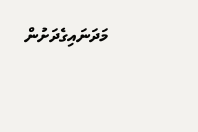މަދަނައިގެދަށުން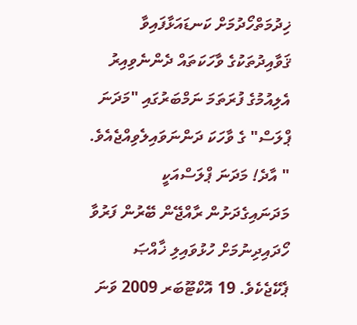ޚިދުމަތްހޯދުމަށް ކަނޑައަޅާފައިވާ ޤަވާއިދުތަކުގެ ވާހަކަތައް ދެންނެވިއިރު އެލިއުމުގެ ފުރަތަމަ ނަމްބަރުގައި "މަދަނަ ޕްލަސް" ގެ ވާހަކަ ދަންނަވައިލެވިއްޖެއެވެ. " އާދެ! މަދަނަ ޕްލަސްއަކީ މަދަނައިގެދަށުން ރާއްޖޭން ބޭރުން ފަރުވާ ހޯދައިދިނުމަށް ހުޅުވައިލި ޚާއްޞަ ޕެކޭޖެކެވެ. 19 އޮކްޓޫބަރ 2009 ވަނަ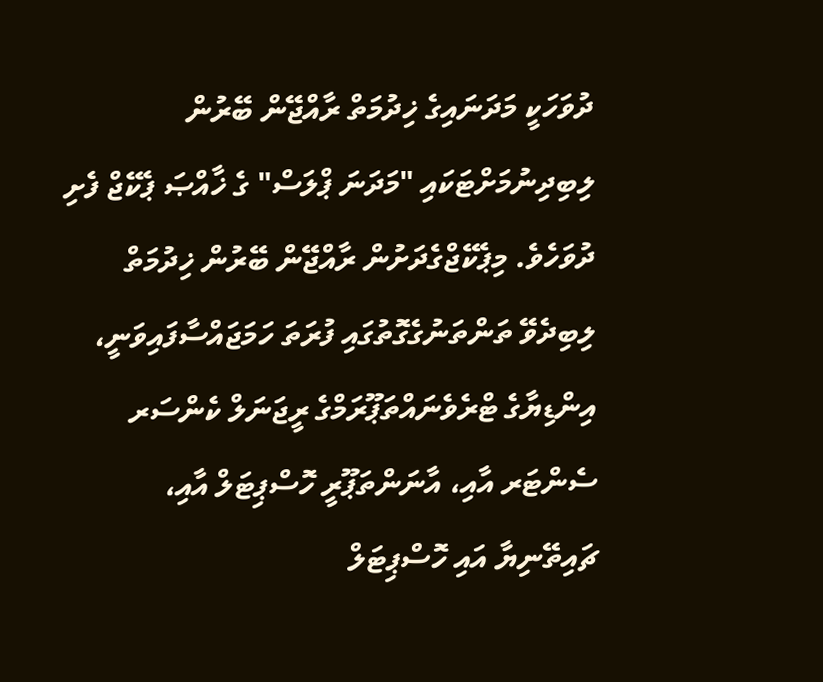ދުވަހަކީ މަދަނައިގެ ޚިދުމަތް ރާއްޖޭން ބޭރުން ލިބިދިނުމަށްޓަކައި "މަދަނަ ޕްލަސް" ގެ ޚާއްޞަ ޕެކޭޖް ފެށި ދުވަހެވެ. މިޕެކޭޖްގެދަށުން ރާއްޖޭން ބޭރުން ޚިދުމަތް ލިބިދެވޭ ތަންތަނުގެގޮތުގައި ފުރަތަ ހަމަޖައްސާފައިވަނީ، އިންޑިޔާގެ ޓްރެވެނައްތަޕޫރަމްގެ ރީޖަނަލް ކެންސަރ ސެންޓަރ އާއި، އާނަންތަޕޫރީ ހޮސްޕިޓަލް އާއި، ޗައިތޭނިޔާ އައި ހޮސްޕިޓަލް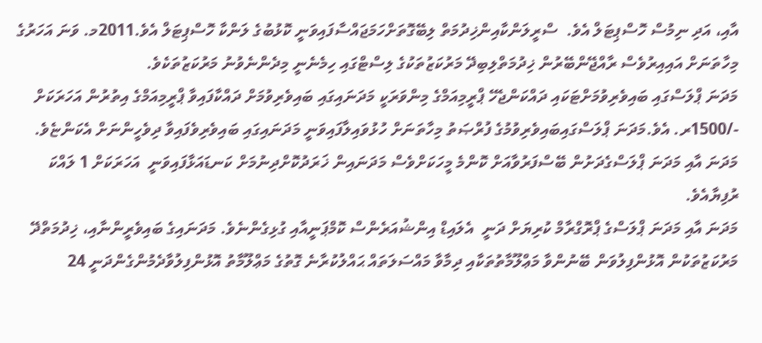އާއި، އަދި ނިމުސް ހޮސްޕިޓަލް އެވެ.  ސްރީލަންކާއިންޚިދުމަތް ލިބޭގޮތަށްހަމަޖައްސާފައިވަނީ ކޮޅުބުގެ ލަންކާ ހޮސްޕިޓަލް އެވެ.2011މ. ވަނަ އަހަރުގެ މިހާތަނަށް އައިއިރުވެސް ރާއްޖޭންބޭރުން ޚިދުމަތްލިބިދޭ މަރުކަޒުތަކުގެ ލިސްޓްގައި ހިމެނެނީ މިދެންނެވުނު މަރުކަޒުތަކެވެ.
މަދަނަ ޕްލަސްގައި ބައިވެރިވުމަށްޓަކައި ދައްކަންޖެހޭ ޕްރީމިއަމްގެ މިންވަރަކީ މަދަނައިގައި ބައިވެރިވުމަށް ދައްކާފައިވާ ޕްރީމިއަމްގެ އިތުރުން އަހަރަކަށް -/1500ރ. އެވެ.މަދަނަ ޕްލަސްގައިބައިވެރިވުމުގެ ފުރްޞަތު މިހާތަނަށް ހުޅުވައިލާފައިވަނީ މަދަނައިގައި ބައިވެރިވެފައިވާ ދިވެހީންނަށް އެކަންޏެވެ. މަދަނަ އާއި މަދަނަ ޕްލަސްގެދަށުން ބޭސްފަރުވާއަށް ކޮންމެ މީހަކަށްވެސް މަދަނައިން ޚަރަދުކޮށްދިނުމަށް ކަނޑައަޅާފައިވަނީ  އަހަރަކަށް 1 ލައްކަ ރުފިޔާއެވެ.
މަދަނަ އާއި މަދަނަ ޕްލަސްގެ ޕްރޮގްރާމް ކުރިޔަށް ދަނީ  އެލައިޑް އިންޝުއަރެންސް ކޮމްޕަނީއާއި ގުޅިގެންނެވެ. މަދަނައިގެ ބައިވެރީންނާއި، ޚިދުމަތްދޭ މަރުކަޒުތަކުން އޮޅުންފިލުވަން ބޭނުންވާ މަޢްލޫމާތުތަކާއި ދިމާވާ މައްސަލަތައް ޙައްލުކުރާނެ ގޮތުގެ މަޢްލޫމާތު އޮޅުންފިލުވާދެމުންގެންދަނީ 24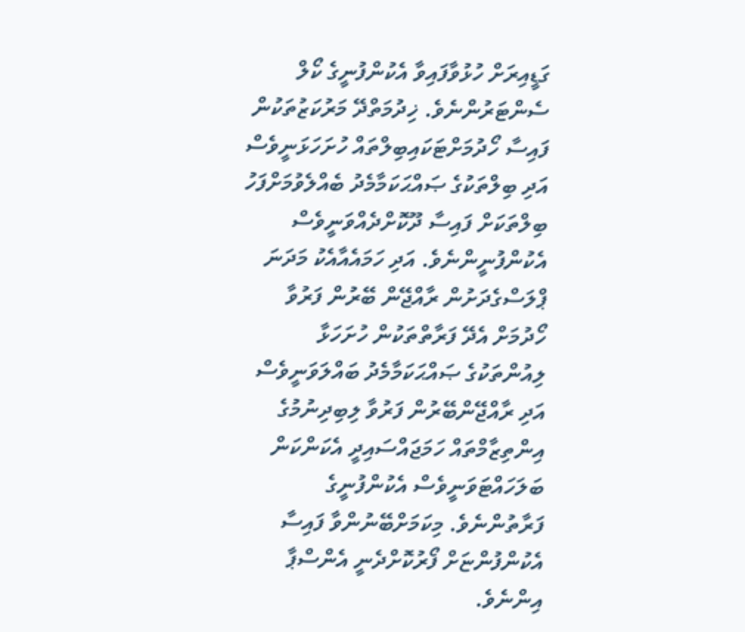ގަޑީއިރަށް ހުޅުވާފައިވާ އެކުންފުނީގެ ކޯލް ސެންޓަރުންނެވެ. ޚިދުމަތްދޭ މަރުކަޒުތަކުން ފައިސާ ހޯދުމަށްޓަކައިބިލްތައް ހުށަހަޅަނީވެސް އަދި ބިލްތަކުގެ ޞައްޙަކަމާމެދު ބެއްލެވުމަށްފަހު ބިލްތަކަށް ފައިސާ ދޫކޮށްދެއްވަނީވެސް އެކުންފުނީންނެވެ. އަދި ހަމައެއާއެކު މަދަނަ ޕްލަސްގެދަށުން ރާއްޖޭން ބޭރުން ފަރުވާ ހޯދުމަށް އެދޭ ފަރާތްތަކުން ހުށަހަޅާ ލިއުންތަކުގެ ޞައްޙަކަމާމެދު ބައްލަވަނީވެސް އަދި ރާއްޖޭންބޭރުން ފަރުވާ ލިބިދިނުމުގެ އިންތިޒާމްތައް ހަމަޖައްސައިދީ އެކަންކަން ބަލަހައްޓަވަނީވެސް އެކުންފުނީގެ ފަރާތުންނެވެ. މިކަމަށްބޭނުންވާ ފައިސާ އެކުންފުންޏަށް ފޯރުކޮށްދެނީ އެންސްޕާ އިންނެވެ.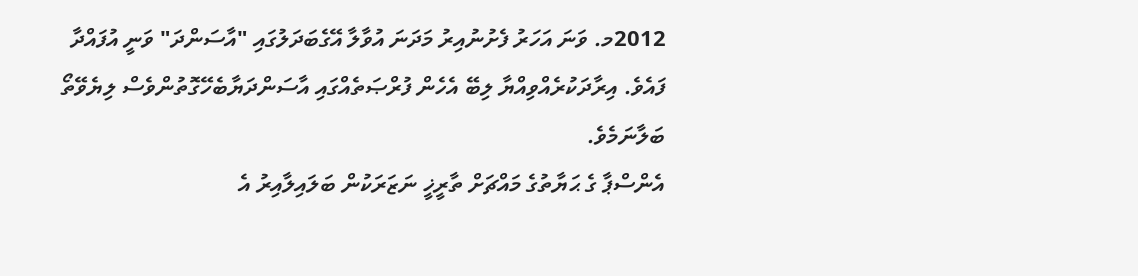2012މ. ވަނަ އަހަރު ފެށުނުއިރު މަދަނަ އުވާލާ އޭގެބަދަލުގައި "އާސަންދަ" ވަނީ އުފައްދާ
ފައެވެ. އިރާދަކުރެއްވިއްޔާ ލިބޭ އެހެން ފުރްޞަތެއްގައި އާސަންދަޔާބެހޭގޮތުންވެސް ލިޔެވޭތޯ ބަލާނަމެވެ.
އެންސްޕާ ގެ ޙަޔާތުގެ މައްޗަށް ތާރީޚީ ނަޒަރަކުން ބަލައިލާއިރު އެ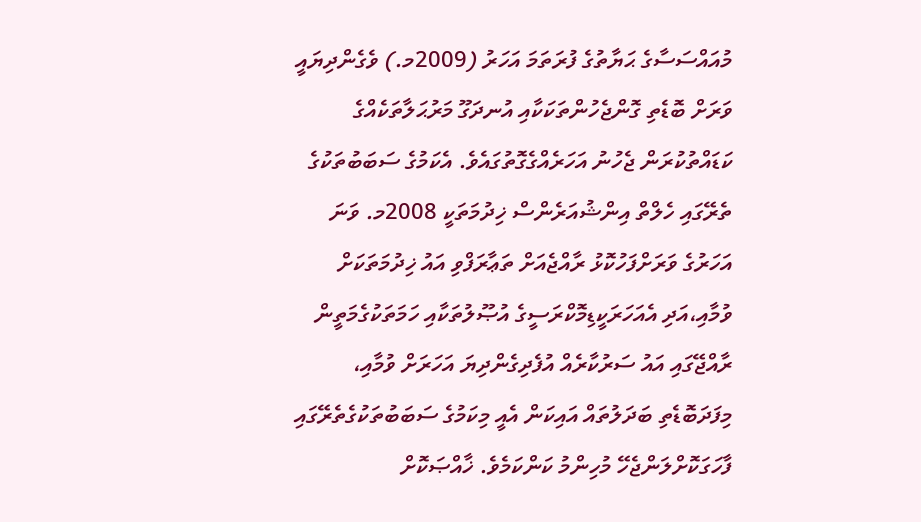މުއައްސަސާގެ ޙަޔާތުގެ ފުރަތަމަ އަހަރު (2009މ.) ވެގެންދިޔައީ ވަރަށް ބޮޑެތި ގޮންޖެހުންތަކަކާއި އުނދަގޫ މަރުޙަލާތަކެއްގެ ކަޑައްތުކުރަން ޖެހުނު އަހަރެއްގެގޮތުގައެވެ. އެކަމުގެ ސަބަބުތަކުގެ ތެރޭގައި ހެލްތް އިންޝުއަރެންސް ޚިދުމަތަކީ 2008މ. ވަނަ އަހަރުގެ ވަރަށްފަހުކޮޅު ރާއްޖެއަށް ތަޢާރަފްވި އައު ޚިދުމަތަކަށް ވުމާއި،އަދި އެއަހަރަކީޑިމޮކްރަސީގެ އުޞޫލުތަކާއި ހަމަތަކުގެމަތީން ރާއްޖޭގައި އައު ސަރުކާރެއް އުފެދިގެންދިޔަ އަހަރަށް ވުމާއި، މިފަދަބޮޑެތި ބަދަލުތައް އައިކަން އެއީ މިކަމުގެ ސަބަބުތަކުގެތެރޭގައި ފާހަގަކޮށްލަންޖެހޭ މުހިންމު ކަންކަމެވެ. ޚާއްޞަކޮށް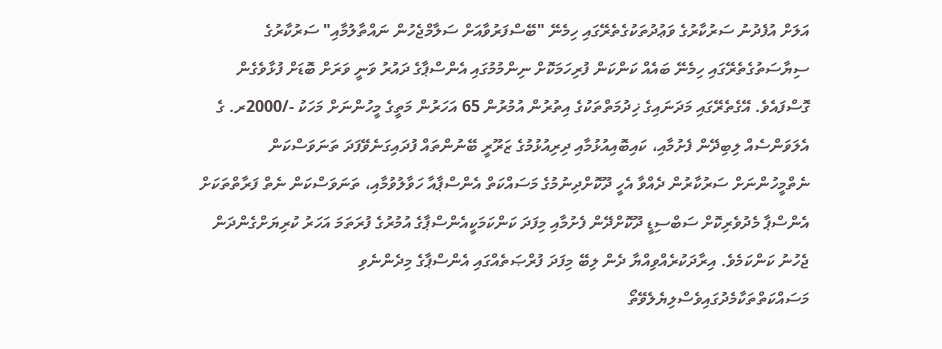އަލަށް އުފެދުނު ސަރުކާރުގެ ވަޢުދުތަކުގެތެރޭގައި ހިމެނޭ "ބޭސްފަރުވާއަށް ސަލާމްޖެހުން ނައްތާލުމާއި" ސަރުކާރުގެ ސިޔާސަތުގެތެރޭގައި ހިމެނޭ ބައެއް ކަންކަން ފުރިހަމަކޮށް ނިންމުމުގައި އެންސްޕާގެ ދައުރު ވަނީ ވަރަށް ބޮޑަށް ފުޅާވެގެން ގޮސްފައެވެ. އޭގެތެރޭގައި މަދަނައިގެ ޚިދުމަތްތަކުގެ އިތުރުން އުމުރުން 65 އަހަރުން މަތީގެ މީހުންނަށް މަހަކު -/2000ރ. ގެ އެލަވަންސެއް ލިބިދޭން ފެށުމާއި، ކައިބޮއިއުޅުމާއި ދިރިއުޅުމުގެ ޒަރޫރީ ބޭނުންތައް ފުދައިގަނެވޭފަދަ ތަނަވަސްކަން ނެތްމީހުންނަށް ސަރުކާރުން ދެއްވާ އެހީ ދޫކޮށްދިނުމުގެ މަސައްކަތް އެންސްޕާއާ ހަވާލުވުމާއި، ތަނަވަސްކަން ނެތް ފަރާތްތަކަށް އެންސްޕާ މެދުވެރިކޮށް ސަބްސިޑީ ދޫކޮށްދޭން ފެށުމާއި މިފަދަ ކަންކަމަކީއެންސްޕާގެ އުމުރުގެ ފުރަތަމަ އަހަރު ކުރިޔަށްގެންދަން ޖެހުނު ކަންކަމެވެ. އިރާދަކުރެއްވިއްޔާ ދެން ލިބޭ މިފަދަ ފުރްޞަތެއްގައި އެންސްޕާގެ މިދެންނެވި މަސައްކަތްތަކާމެދުގައިވެސްލިޔެލެވޭތޯ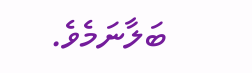ބަލާނަމެވެ.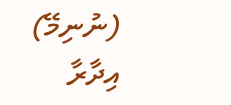(ނުނިމޭ)
އިދާރާ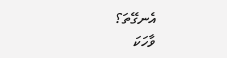އެނގޭތަ؟
ވާހަކަ